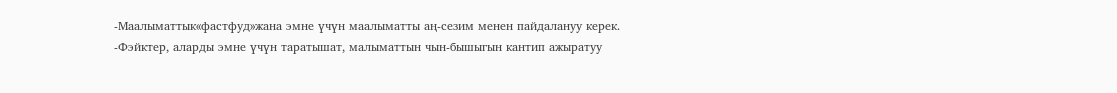-Маалыматтык«фастфуд»жана эмне үчүн маалыматты аң-сезим менен пайдалануу керек.
-Фэйктер, аларды эмне үчүн таратышат, малыматтын чын-бышыгын кантип ажыратуу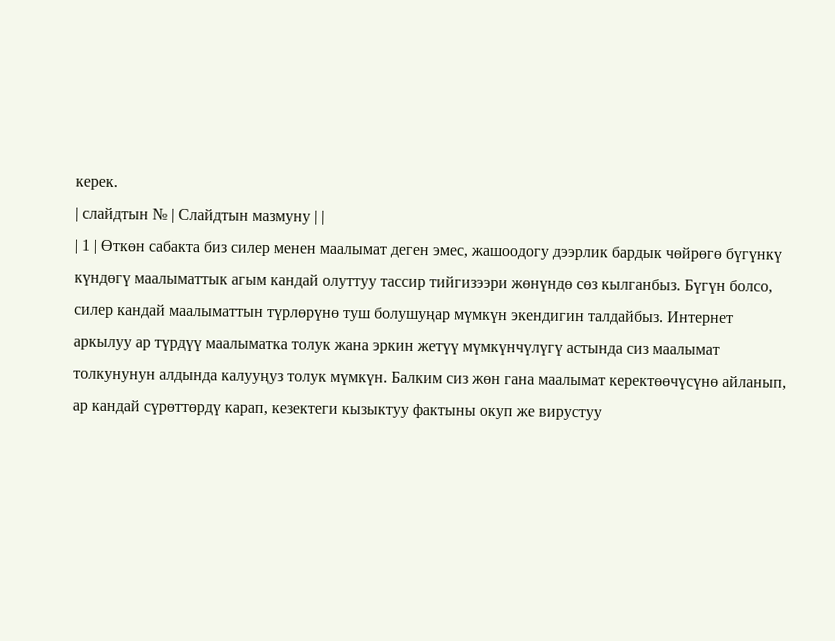керек.
| слайдтын № | Слайдтын мазмуну | |
| 1 | Өткөн сабакта биз силер менен маалымат деген эмес, жашоодогу дээрлик бардык чөйрөгө бүгүнкү күндөгү маалыматтык агым кандай олуттуу тассир тийгизээри жөнүндө сөз кылганбыз. Бүгүн болсо, силер кандай маалыматтын түрлөрүнө туш болушуңар мүмкүн экендигин талдайбыз. Интернет аркылуу ар түрдүү маалыматка толук жана эркин жетүү мүмкүнчүлүгү астында сиз маалымат толкунунун алдында калууңуз толук мүмкүн. Балким сиз жөн гана маалымат керектөөчүсүнө айланып, ар кандай сүрөттөрдү карап, кезектеги кызыктуу фактыны окуп же вирустуу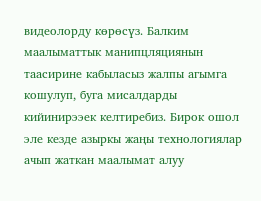видеолорду көрөсүз. Балким маалыматтык манипцляциянын таасирине кабыласыз жалпы агымга кошулуп, буга мисалдарды кийинирээек келтиребиз. Бирок ошол эле кезде азыркы жаңы технологиялар ачып жаткан маалымат алуу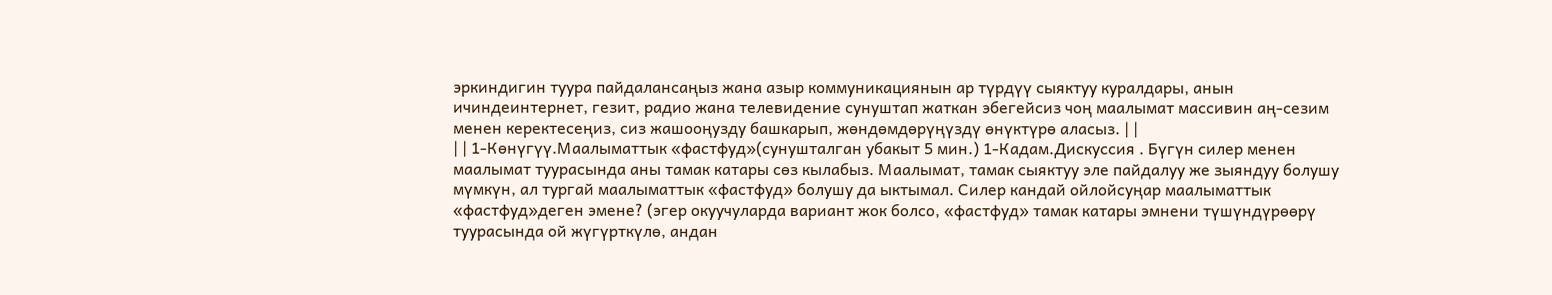эркиндигин туура пайдалансаңыз жана азыр коммуникациянын ар түрдүү сыяктуу куралдары, анын ичиндеинтернет, гезит, радио жана телевидение сунуштап жаткан эбегейсиз чоң маалымат массивин аң-сезим менен керектесеңиз, сиз жашооңузду башкарып, жөндөмдөрүңүздү өнүктүрө аласыз. | |
| | 1-Көнүгүү.Маалыматтык «фастфуд»(сунушталган убакыт 5 мин.) 1-Кадам.Дискуссия . Бүгүн силер менен маалымат туурасында аны тамак катары сөз кылабыз. Маалымат, тамак сыяктуу эле пайдалуу же зыяндуу болушу мүмкүн, ал тургай маалыматтык «фастфуд» болушу да ыктымал. Силер кандай ойлойсуңар маалыматтык «фастфуд»деген эмене? (эгер окуучуларда вариант жок болсо, «фастфуд» тамак катары эмнени түшүндүрөөрү туурасында ой жүгүрткүлө, андан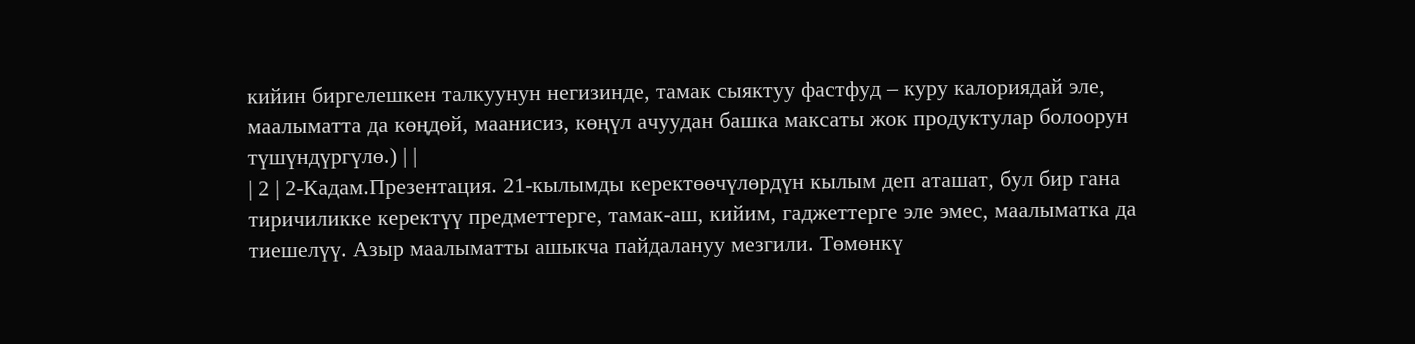кийин биргелешкен талкуунун негизинде, тамак сыяктуу фастфуд – куру калориядай эле, маалыматта да көңдөй, маанисиз, көңүл ачуудан башка максаты жок продуктулар болоорун түшүндүргүлө.) | |
| 2 | 2-Кадам.Презентация. 21-кылымды керектөөчүлөрдүн кылым деп аташат, бул бир гана тиричиликке керектүү предметтерге, тамак-аш, кийим, гаджеттерге эле эмес, маалыматка да тиешелүү. Азыр маалыматты ашыкча пайдалануу мезгили. Төмөнкү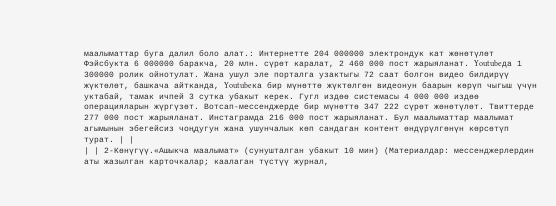маалыматтар буга далил боло алат.: Интернетте 204 000000 электрондук кат жөнөтүлөт Фэйсбукта 6 000000 баракча, 20 млн. сүрөт каралат, 2 460 000 пост жарыяланат. Youtubeда 1 300000 ролик ойнотулат. Жана ушул эле порталга узактыгы 72 саат болгон видео билдирүү жүктөлөт, башкача айтканда, Youtubeка бир мүнөттө жүктөлгөн видеонун баарын көрүп чыгыш үчүн уктабай, тамак ичпей 3 сутка убакыт керек. Гугл издөө системасы 4 000 000 издөө операцияларын жүргүзөт. Вотсап-мессенджерде бир мүнөттө 347 222 сүрөт жөнөтүлөт. Твиттерде 277 000 пост жарыяланат. Инстаграмда 216 000 пост жарыяланат. Бул маалыматтар маалымат агымынын эбегейсиз чоңдугун жана ушунчалык көп сандаган контент өндүрүлгөнүн көрсөтүп турат. | |
| | 2-Көнүгүү.«Ашыкча маалымат» (сунушталган убакыт 10 мин) (Материалдар: мессенджерлердин аты жазылган карточкалар; каалаган түстүү журнал,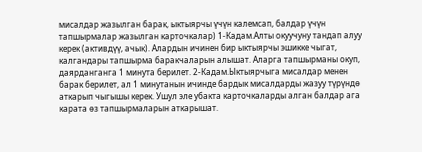мисалдар жазылган барак, ыктыярчы үчүн калемсап, балдар үчүн тапшырмалар жазылган карточкалар) 1-Кадам.Алты окуучуну тандап алуу керек (активдүү, ачык). Алардын ичинен бир ыктыярчы эшикке чыгат, калгандары тапшырма баракчаларын алышат. Аларга тапшырманы окуп, даярданганга 1 минута берилет. 2-Кадам.Ыктыярчыга мисалдар менен барак берилет, ал 1 минутанын ичинде бардык мисалдарды жазуу түрүндө аткарып чыгышы керек. Ушул эле убакта карточкаларды алган балдар ага карата өз тапшырмаларын аткарышат.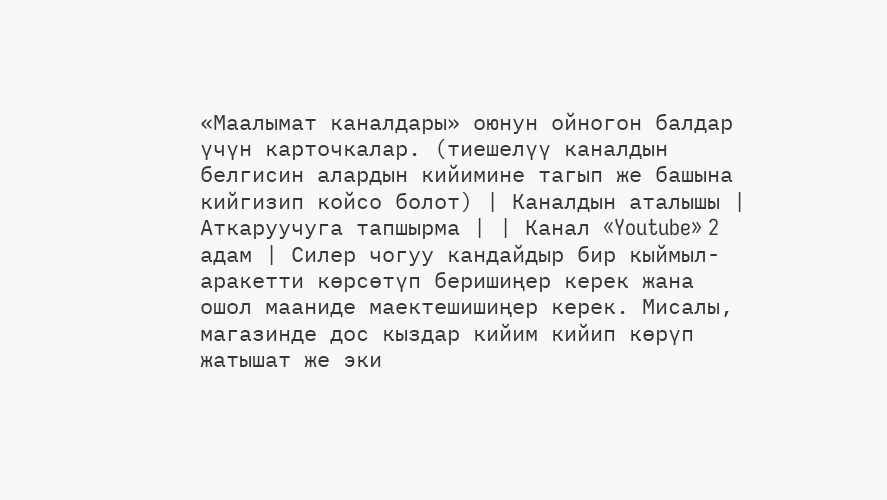«Маалымат каналдары» оюнун ойногон балдар үчүн карточкалар. (тиешелүү каналдын белгисин алардын кийимине тагып же башына кийгизип койсо болот) | Каналдын аталышы | Аткаруучуга тапшырма | | Канал «Youtube» 2 адам | Силер чогуу кандайдыр бир кыймыл-аракетти көрсөтүп беришиңер керек жана ошол мааниде маектешишиңер керек. Мисалы, магазинде дос кыздар кийим кийип көрүп жатышат же эки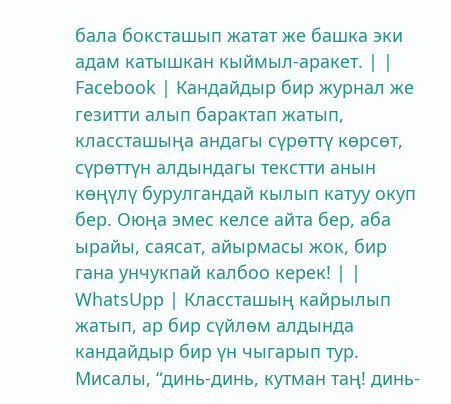бала боксташып жатат же башка эки адам катышкан кыймыл-аракет. | | Facebook | Кандайдыр бир журнал же гезитти алып барактап жатып, классташыңа андагы сүрөттү көрсөт, сүрөттүн алдындагы текстти анын көңүлү бурулгандай кылып катуу окуп бер. Оюңа эмес келсе айта бер, аба ырайы, саясат, айырмасы жок, бир гана унчукпай калбоо керек! | | WhatsUpp | Классташың кайрылып жатып, ар бир сүйлөм алдында кандайдыр бир үн чыгарып тур. Мисалы, “динь-динь, кутман таң! динь-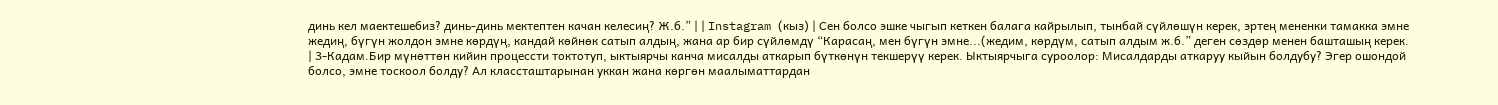динь кел маектешебиз? динь-динь мектептен качан келесиң? Ж.б.” | | Instagram (кыз) | Сен болсо эшке чыгып кеткен балага кайрылып, тынбай сүйлөшүн керек, эртең мененки тамакка эмне жедиң, бүгүн жолдон эмне көрдүң, кандай көйнөк сатып алдың, жана ар бир сүйлөмдү “Карасаң, мен бүгүн эмне...(жедим, көрдүм, сатып алдым ж.б.” деген сөздөр менен башташың керек. | 3-Кадам.Бир мүнөттөн кийин процессти токтотуп, ыктыярчы канча мисалды аткарып бүткөнүн текшерүү керек. Ыктыярчыга суроолор: Мисалдарды аткаруу кыйын болдубу? Эгер ошондой болсо, эмне тоскоол болду? Ал классташтарынан уккан жана көргөн маалыматтардан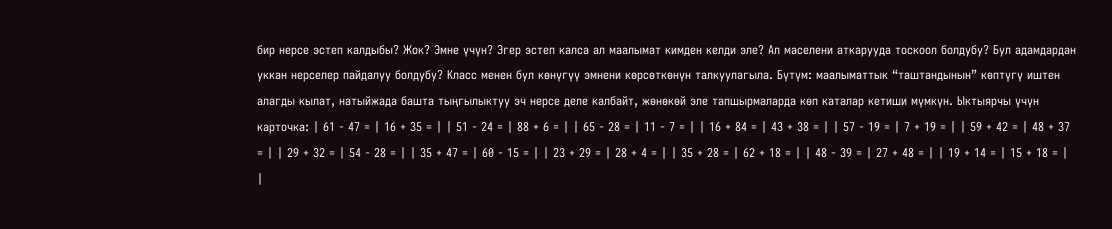бир нерсе эстеп калдыбы? Жок? Эмне үчүн? Эгер эстеп калса ал маалымат кимден келди эле? Ал маселени аткарууда тоскоол болдубу? Бул адамдардан уккан нерселер пайдалуу болдубу? Класс менен бул көнүгүү эмнени көрсөткөнүн талкуулагыла. Бүтүм: маалыматтык “таштандынын” көптүгү иштен алагды кылат, натыйжада башта тыңгылыктуу эч нерсе деле калбайт, жөнөкөй эле тапшырмаларда көп каталар кетиши мүмкүн. Ыктыярчы үчүн карточка: | 61 - 47 = | 16 + 35 = | | 51 - 24 = | 88 + 6 = | | 65 - 28 = | 11 - 7 = | | 16 + 84 = | 43 + 38 = | | 57 - 19 = | 7 + 19 = | | 59 + 42 = | 48 + 37 = | | 29 + 32 = | 54 - 28 = | | 35 + 47 = | 60 - 15 = | | 23 + 29 = | 28 + 4 = | | 35 + 28 = | 62 + 18 = | | 48 - 39 = | 27 + 48 = | | 19 + 14 = | 15 + 18 = | |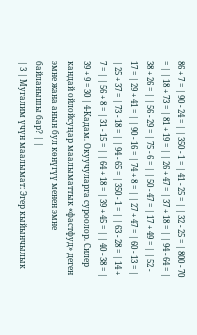86 + 7 = | 90 - 24 = | | 350 - 1 = | 41 - 25 = | | 32 - 25 = | 800 - 70 = | | 18 + 73 = | 81 + 19 = | | 26 + 47 = | 37 + 18 = | | 94 - 64 = | 38 + 26 = | | 56 - 29 = | 75 - 6 = | | 50 - 47 = | 17 + 49 = | | 52 - 17 = | 29 + 41 = | | 90 - 16 = | 74 + 8 = | | 27 + 47 = | 60 - 13 = | | 25 + 37 = | 73 - 18 = | | 94 - 65 = | 350 - 1 = | | 63 - 28 = | 14 + 7 = | | 56 + 8 = | 31 - 15 = | | 64 + 18 = | 39 + 45 = | | 40 - 38 = | 39 + 9 = 30 | 4-Кадам. Окуучуларга суроолор. Силер кандай ойлойсуңар маалыматтык «фастфуд» деген эмне жана анын бул көнүгүү менен эмне байланышы бар? | |
| 3 | Мугалим үчүн маалымат: Эгер кыйынчылык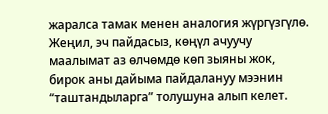жаралса тамак менен аналогия жүргүзгүлө. Жеңил, эч пайдасыз, көңүл ачуучу маалымат аз өлчөмдө көп зыяны жок, бирок аны дайыма пайдалануу мээнин “таштандыларга” толушуна алып келет.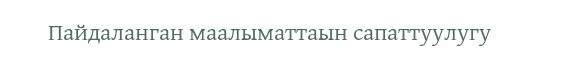Пайдаланган маалыматтаын сапаттуулугу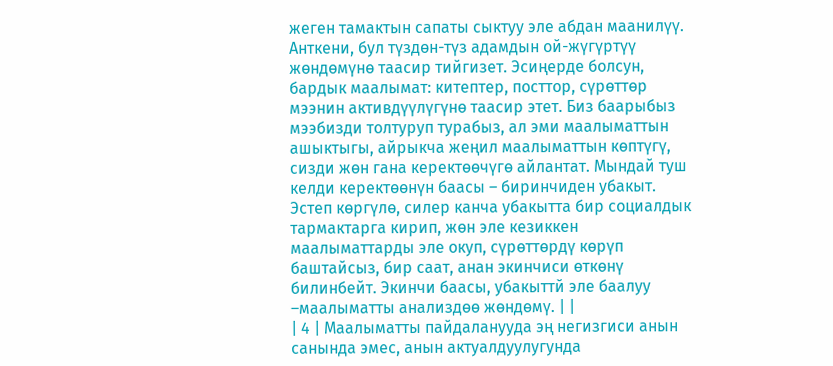жеген тамактын сапаты сыктуу эле абдан маанилүү. Анткени, бул түздөн-түз адамдын ой-жүгүртүү жөндөмүнө таасир тийгизет. Эсиңерде болсун, бардык маалымат: китептер, посттор, сүрөттөр мээнин активдүүлүгүнө таасир этет. Биз баарыбыз мээбизди толтуруп турабыз, ал эми маалыматтын ашыктыгы, айрыкча жеңил маалыматтын көптүгү, сизди жөн гана керектөөчүгө айлантат. Мындай туш келди керектөөнүн баасы – биринчиден убакыт. Эстеп көргүлө, силер канча убакытта бир социалдык тармактарга кирип, жөн эле кезиккен маалыматтарды эле окуп, сүрөттөрдү көрүп баштайсыз, бир саат, анан экинчиси өткөнү билинбейт. Экинчи баасы, убакыттй эле баалуу –маалыматты анализдөө жөндөмү. | |
| 4 | Маалыматты пайдаланууда эң негизгиси анын санында эмес, анын актуалдуулугунда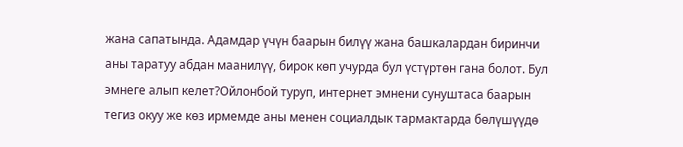жана сапатында. Адамдар үчүн баарын билүү жана башкалардан биринчи аны таратуу абдан маанилүү, бирок көп учурда бул үстүртөн гана болот. Бул эмнеге алып келет?Ойлонбой туруп, интернет эмнени сунуштаса баарын тегиз окуу же көз ирмемде аны менен социалдык тармактарда бөлүшүүдө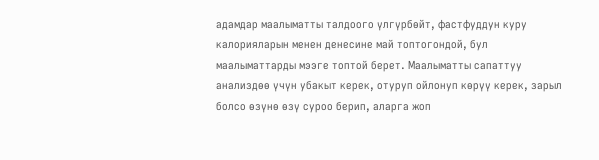адамдар маалыматты талдоого үлгүрбөйт, фастфуддун куру калорияларын менен денесине май топтогондой, бул маалыматтарды мээге топтой берет. Маалыматты сапаттуу анализдөө үчүн убакыт керек, отуруп ойлонуп көрүү керек, зарыл болсо өзүнө өзү суроо берип, аларга жоп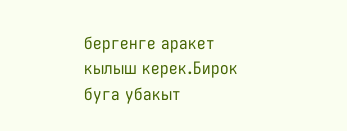бергенге аракет кылыш керек.Бирок буга убакыт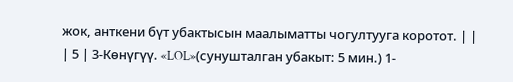жок, анткени бүт убактысын маалыматты чогултууга коротот. | |
| 5 | 3-Көнүгүү. «LOL»(сунушталган убакыт: 5 мин.) 1-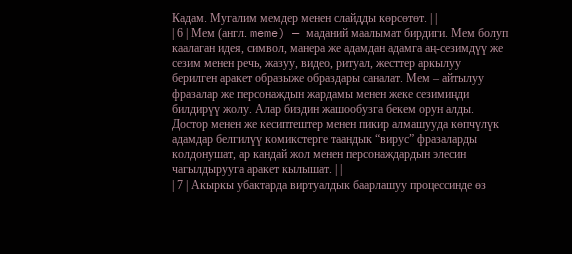Кадам. Мугалим мемдер менен слайдды көрсөтөт. | |
| 6 | Мем (англ. meme) — маданий маалымат бирдиги. Мем болуп каалаган идея, символ, манера же адамдан адамга аң-сезимдүү же сезим менен речь, жазуу, видео, ритуал, жесттер аркылуу берилген аракет образыже образдары саналат. Мем – айтылуу фразалар же персонаждын жардамы менен жеке сезимиңди билдирүү жолу. Алар биздин жашообузга бекем орун алды. Достор менен же кесиптештер менен пикир алмашууда көпчүлүк адамдар белгилүү комикстерге таандык “вирус” фразаларды колдонушат, ар кандай жол менен персонаждардын элесин чагылдырууга аракет кылышат. | |
| 7 | Акыркы убактарда виртуалдык баарлашуу процессинде өз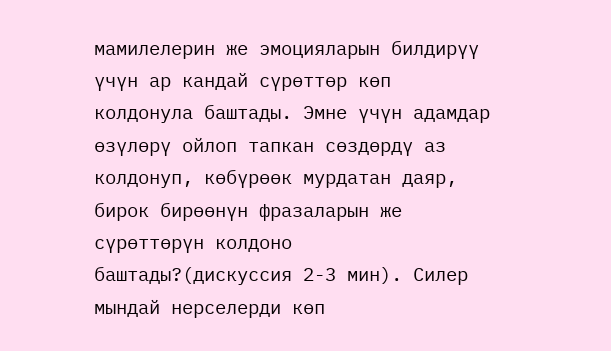мамилелерин же эмоцияларын билдирүү үчүн ар кандай сүрөттөр көп колдонула баштады. Эмне үчүн адамдар өзүлөрү ойлоп тапкан сөздөрдү аз колдонуп, көбүрөөк мурдатан даяр, бирок бирөөнүн фразаларын же сүрөттөрүн колдоно баштады?(дискуссия 2-3 мин). Силер мындай нерселерди көп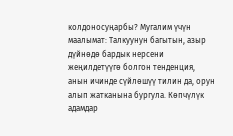колдоносуңарбы? Мугалим үчүн маалымат: Талкуунун багытын, азыр дүйнөдө бардык нерсени жеңилдетүүгө болгон тенденция, анын ичинде сүйлөшүү тилин да, орун алып жатканына бургула. Көпчүлүк адамдар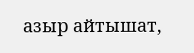азыр айтышат,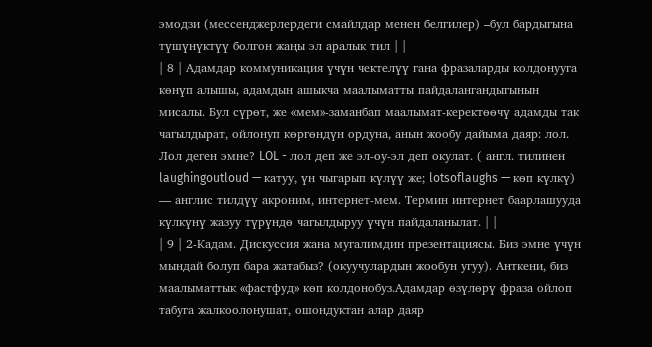эмодзи (мессенджерлердеги смайлдар менен белгилер) –бул бардыгына түшүнүктүү болгон жаңы эл аралык тил | |
| 8 | Адамдар коммуникация үчүн чектелүү гана фразаларды колдонууга көнүп алышы, адамдын ашыкча маалыматты пайдалангандыгынын мисалы. Бул сүрөт, же «мем»-заманбап маалымат-керектөөчү адамды так чагылдырат, ойлонуп көргөндүн ордуна, анын жообу дайыма даяр: лол. Лол деген эмне? LOL - лол деп же эл-оу-эл деп окулат. ( англ. тилинен laughingoutloud — катуу, үн чыгарып күлүү же; lotsoflaughs — көп күлкү) — англис тилдүү акроним, интернет-мем. Термин интернет баарлашууда күлкүнү жазуу түрүндө чагылдыруу үчүн пайдаланылат. | |
| 9 | 2-Кадам. Дискуссия жана мугалимдин презентациясы. Биз эмне үчүн мындай болуп бара жатабыз? (окуучулардын жообун угуу). Анткени, биз маалыматтык «фастфуд» көп колдонобуз.Адамдар өзүлөрү фраза ойлоп табуга жалкоолонушат, ошондуктан алар даяр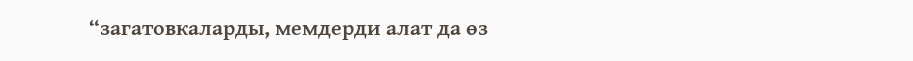“загатовкаларды, мемдерди алат да өз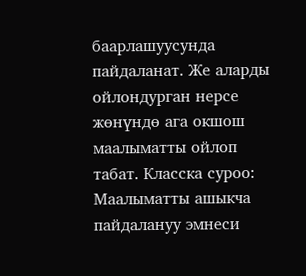баарлашуусунда пайдаланат. Же аларды ойлондурган нерсе жөнүндө ага окшош маалыматты ойлоп табат. Класска суроо: Маалыматты ашыкча пайдалануу эмнеси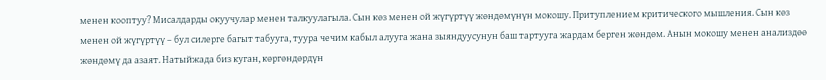менен кооптуу? Мисалдарды окуучулар менен талкуулагыла. Сын көз менен ой жүгүртүү жөндөмүнүн мокошу. Притуплением критического мышления. Сын көз менен ой жүгүртүү – бул силерге багыт табууга, туура чечим кабыл алууга жана зыяндуусунун баш тартууга жардам берген жөндөм. Анын мокошу менен анализдөө жөндөмү да азаят. Натыйжада биз куган, көргөндөрдүн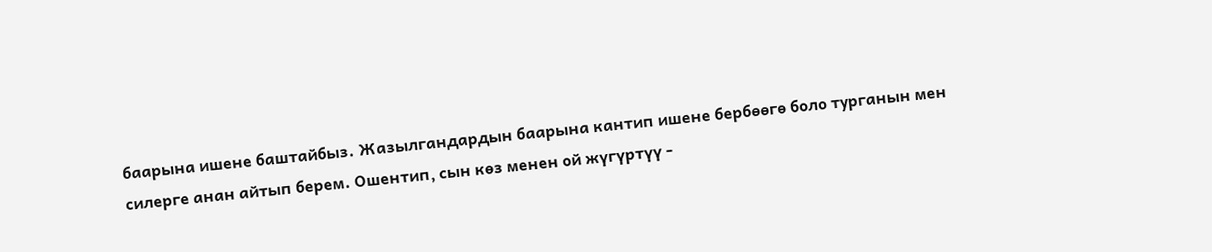баарына ишене баштайбыз. Жазылгандардын баарына кантип ишене бербөөгө боло турганын мен силерге анан айтып берем. Ошентип, сын көз менен ой жүгүртүү -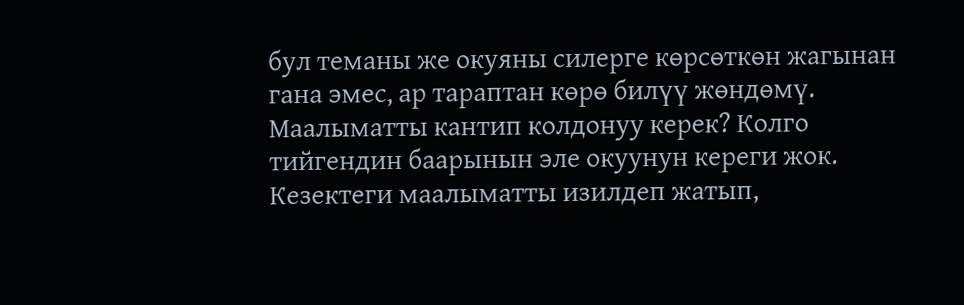бул теманы же окуяны силерге көрсөткөн жагынан гана эмес, ар тараптан көрө билүү жөндөмү. Маалыматты кантип колдонуу керек? Колго тийгендин баарынын эле окуунун кереги жок. Кезектеги маалыматты изилдеп жатып,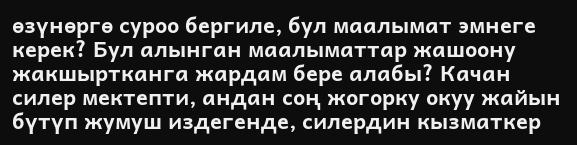өзүнөргө суроо бергиле, бул маалымат эмнеге керек? Бул алынган маалыматтар жашоону жакшыртканга жардам бере алабы? Качан силер мектепти, андан соң жогорку окуу жайын бүтүп жумуш издегенде, силердин кызматкер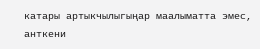катары артыкчылыгыңар маалыматта эмес, анткени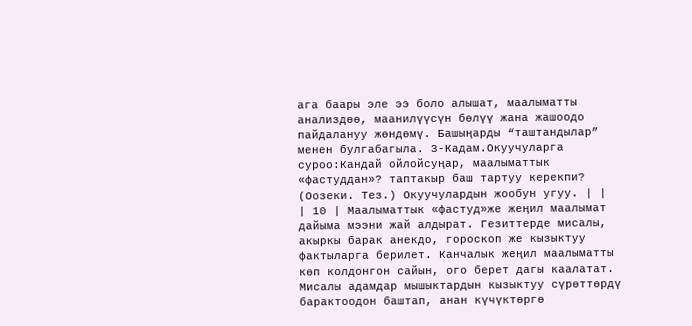ага баары эле ээ боло алышат, маалыматты анализдөө, маанилүүсүн бөлүү жана жашоодо пайдалануу жөндөмү. Башыңарды “таштандылар” менен булгабагыла. 3-Кадам.Окуучуларга суроо:Кандай ойлойсуңар, маалыматтык «фастуддан»? таптакыр баш тартуу керекпи? (Оозеки. Тез.) Окуучулардын жообун угуу. | |
| 10 | Маалыматтык «фастуд»же жеңил маалымат дайыма мээни жай алдырат. Гезиттерде мисалы, акыркы барак анекдо, гороскоп же кызыктуу фактыларга берилет. Канчалык жеңил маалыматты көп колдонгон сайын, ого берет дагы каалатат. Мисалы адамдар мышыктардын кызыктуу сүрөттөрдү барактоодон баштап, анан күчүктөргө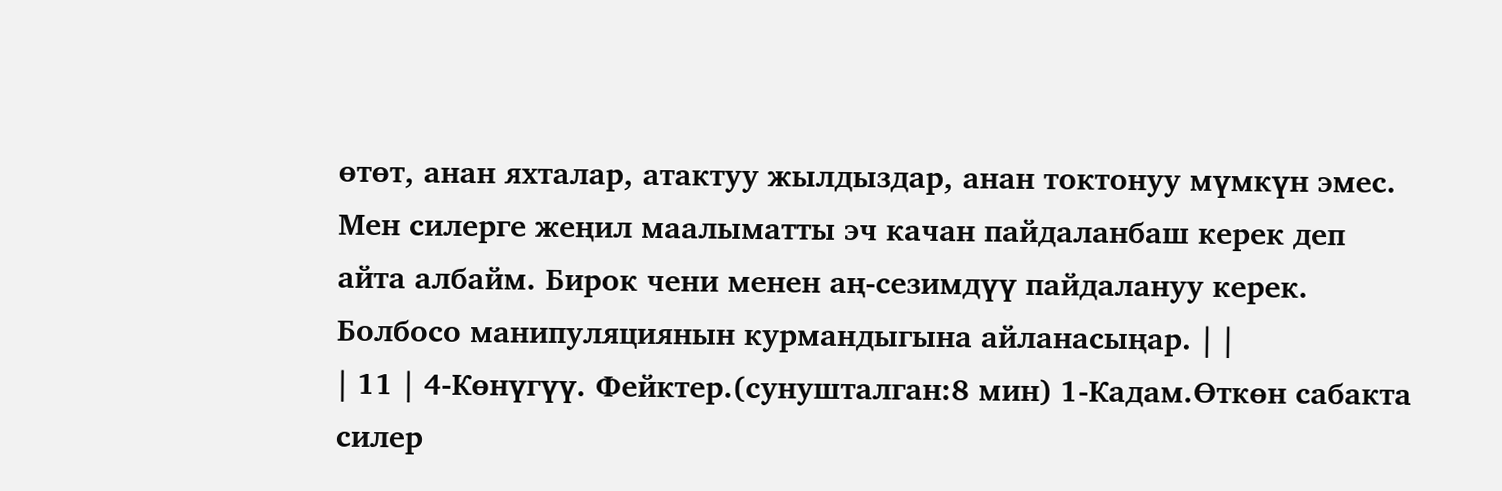өтөт, анан яхталар, атактуу жылдыздар, анан токтонуу мүмкүн эмес. Мен силерге жеңил маалыматты эч качан пайдаланбаш керек деп айта албайм. Бирок чени менен аң-сезимдүү пайдалануу керек. Болбосо манипуляциянын курмандыгына айланасыңар. | |
| 11 | 4-Көнүгүү. Фейктер.(сунушталган:8 мин) 1-Кадам.Өткөн сабакта силер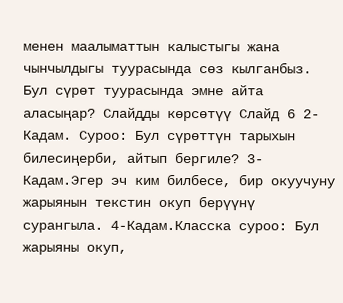менен маалыматтын калыстыгы жана чынчылдыгы туурасында сөз кылганбыз. Бул сүрөт туурасында эмне айта аласыңар? Слайдды көрсөтүү Слайд 6 2-Кадам. Суроо: Бул сүрөттүн тарыхын билесиңерби, айтып бергиле? 3-Кадам.Эгер эч ким билбесе, бир окуучуну жарыянын текстин окуп берүүнү сурангыла. 4-Кадам.Класска суроо: Бул жарыяны окуп,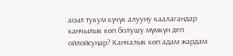асыл тукум күчүк алууну каалагандар канчылык көп болушу мүмкүн деп ойлойсуңар? Канчалык көп адам жардам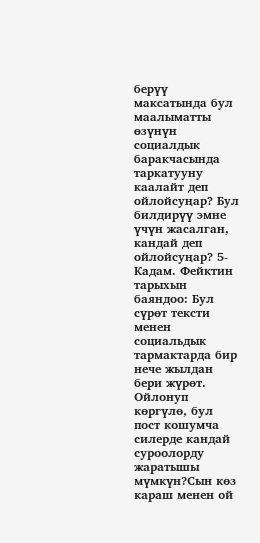берүү максатында бул маалыматты өзүнүн социалдык баракчасында таркатууну каалайт деп ойлойсуңар? Бул билдирүү эмне үчүн жасалган, кандай деп ойлойсуңар? 5-Кадам. Фейктин тарыхын баяндоо: Бул сүрөт тексти менен социальдык тармактарда бир нече жылдан бери жүрөт. Ойлонуп көргүлө, бул пост кошумча силерде кандай суроолорду жаратышы мүмкүн?Сын көз караш менен ой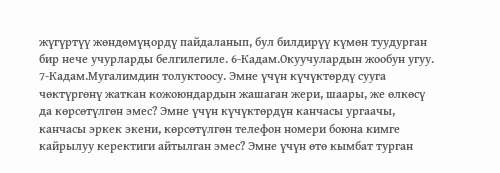жүгүртүү жөндөмүңордү пайдаланып, бул билдирүү күмөн туудурган бир нече учурларды белгилегиле. 6-Кадам.Окуучулардын жообун угуу. 7-Кадам.Мугалимдин толуктоосу. Эмне үчүн күчүктөрдү сууга чөктүргөнү жаткан кожоюндардын жашаган жери, шаары, же өлкөсү да көрсөтүлгөн эмес? Эмне үчүн күчүктөрдүн канчасы ургаачы, канчасы эркек экени, көрсөтүлгөн телефон номери боюна кимге кайрылуу керектиги айтылган эмес? Эмне үчүн өтө кымбат турган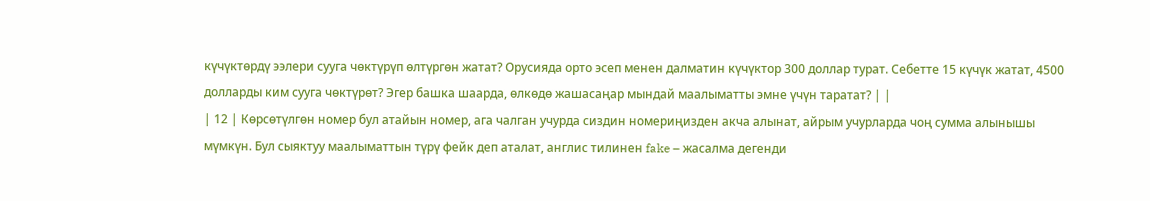күчүктөрдү ээлери сууга чөктүрүп өлтүргөн жатат? Орусияда орто эсеп менен далматин күчүктор 300 доллар турат. Себетте 15 күчүк жатат, 4500 долларды ким сууга чөктүрөт? Эгер башка шаарда, өлкөдө жашасаңар мындай маалыматты эмне үчүн таратат? | |
| 12 | Көрсөтүлгөн номер бул атайын номер, ага чалган учурда сиздин номериңизден акча алынат, айрым учурларда чоң сумма алынышы мүмкүн. Бул сыяктуу маалыматтын түрү фейк деп аталат, англис тилинен fake – жасалма дегенди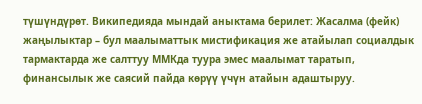түшүндүрөт. Википедияда мындай аныктама берилет: Жасалма (фейк) жаңылыктар – бул маалыматтык мистификация же атайылап социалдык тармактарда же салттуу ММКда туура эмес маалымат таратып, финансылык же саясий пайда көрүү үчүн атайын адаштыруу.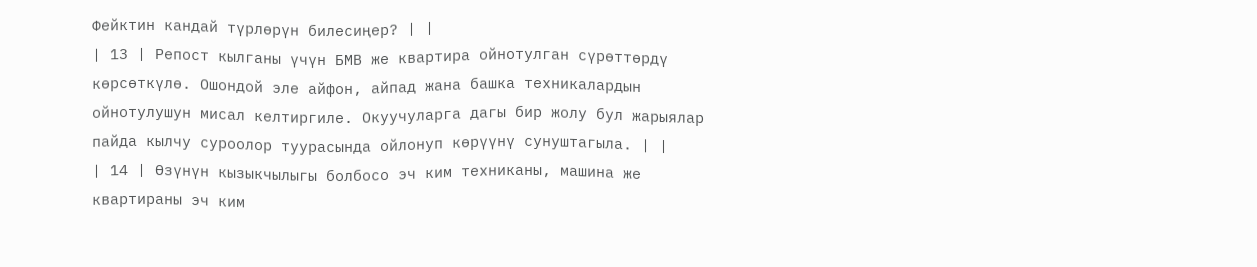Фейктин кандай түрлөрүн билесиңер? | |
| 13 | Репост кылганы үчүн БМВ же квартира ойнотулган сүрөттөрдү көрсөткүлө. Ошондой эле айфон, айпад жана башка техникалардын ойнотулушун мисал келтиргиле. Окуучуларга дагы бир жолу бул жарыялар пайда кылчу суроолор туурасында ойлонуп көрүүнү сунуштагыла. | |
| 14 | Өзүнүн кызыкчылыгы болбосо эч ким техниканы, машина же квартираны эч ким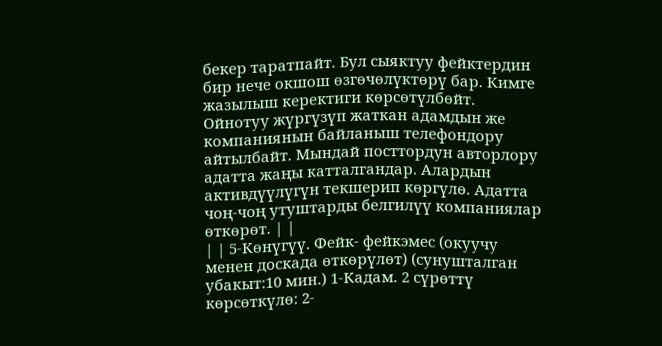бекер таратпайт. Бул сыяктуу фейктердин бир нече окшош өзгөчөлүктөрү бар. Кимге жазылыш керектиги көрсөтүлбөйт. Ойнотуу жүргүзүп жаткан адамдын же компаниянын байланыш телефондору айтылбайт. Мындай посттордун авторлору адатта жаңы катталгандар. Алардын активдүүлүгүн текшерип көргүлө. Адатта чоң-чоң утуштарды белгилүү компаниялар өткөрөт. | |
| | 5-Көнүгүү. Фейк- фейкэмес (окуучу менен доскада өткөрүлөт) (сунушталган убакыт:10 мин.) 1-Кадам. 2 сүрөттү көрсөткүлө: 2-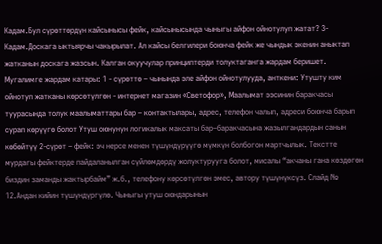Кадам.Бул сүрөттөрдүн кайсынысы фейк, кайсынысында чыныгы айфон ойнотулуп жатат? 3-Кадам.Доскага ыктыярчы чакырылат. Ал кайсы белгилери боюнча фейк же чындык экенин аныктап жатканын доскага жазсын. Калган окуучулар принциптерди толуктаганга жардам беришет. Мугалимге жардам катары: 1 - сүрөттө – чынында эле айфон ойнотулууда, анткени: Утушту ким ойнотуп жатканы көрсөтүлгөн - интернет магазин «Светофор», Маалымат ээсинин баракчасы туурасында толук маалыматтары бар – контактылары, адрес, телефон чалып, адреси боюнча барып сурап көрүүгө болот Утуш оюнунун логикалык максаты бар–баракчасына жазылгандардын санын көбөйтүү 2-сүрөт – фейк: эч нерсе менен түшүндүрүүгө мүмкүн болбогон мартчылык. Текстте мурдагы фейктерде пайдаланылган сүйлөмдөрдү жолуктурууга болот, мисалы “акчаны гана көздөгөн биздин заманды жактырбайм” ж.б., телефону көрсөтүлгөн эмес, автору түшүнүксүз. Слайд № 12.Андан кийин түшүндүргүлө. Чыныгы утуш оюндарынын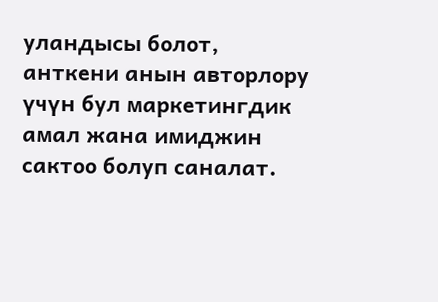уландысы болот, анткени анын авторлору үчүн бул маркетингдик амал жана имиджин сактоо болуп саналат.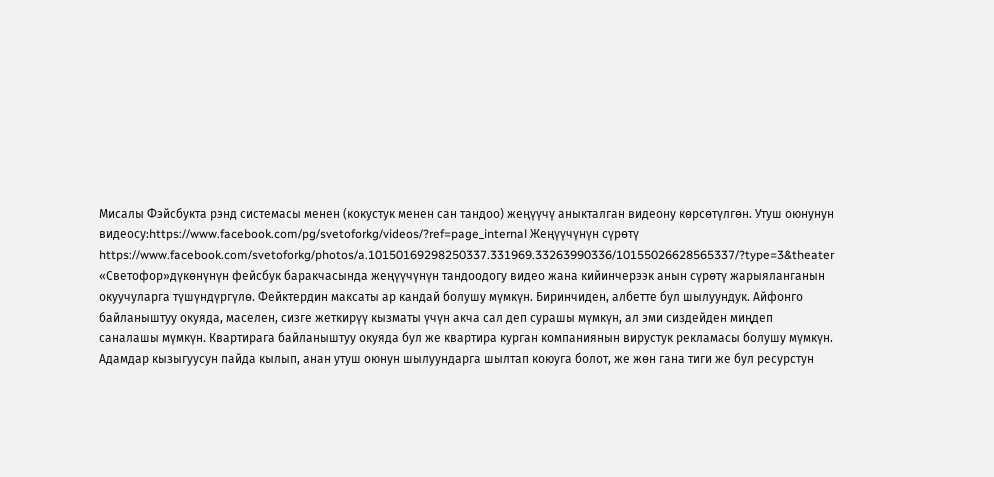Мисалы Фэйсбукта рэнд системасы менен (кокустук менен сан тандоо) жеңүүчү аныкталган видеону көрсөтүлгөн. Утуш оюнунун видеосу:https://www.facebook.com/pg/svetoforkg/videos/?ref=page_internal Жеңүүчүнүн сүрөтү https://www.facebook.com/svetoforkg/photos/a.10150169298250337.331969.33263990336/10155026628565337/?type=3&theater «Светофор»дүкөнүнүн фейсбук баракчасында жеңүүчүнүн тандоодогу видео жана кийинчерээк анын сүрөтү жарыяланганын окуучуларга түшүндүргүлө. Фейктердин максаты ар кандай болушу мүмкүн. Биринчиден, албетте бул шылуундук. Айфонго байланыштуу окуяда, маселен, сизге жеткирүү кызматы үчүн акча сал деп сурашы мүмкүн, ал эми сиздейден миңдеп саналашы мүмкүн. Квартирага байланыштуу окуяда бул же квартира курган компаниянын вирустук рекламасы болушу мүмкүн. Адамдар кызыгуусун пайда кылып, анан утуш оюнун шылуундарга шылтап коюуга болот, же жөн гана тиги же бул ресурстун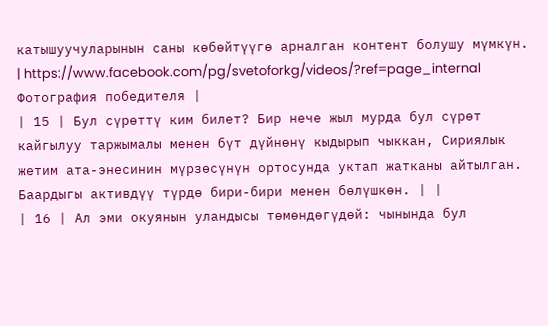катышуучуларынын саны көбөйтүүгө арналган контент болушу мүмкүн. | https://www.facebook.com/pg/svetoforkg/videos/?ref=page_internal Фотография победителя |
| 15 | Бул сүрөттү ким билет? Бир нече жыл мурда бул сүрөт кайгылуу таржымалы менен бүт дүйнөнү кыдырып чыккан, Сириялык жетим ата-энесинин мүрзөсүнүн ортосунда уктап жатканы айтылган. Баардыгы активдүү түрдө бири-бири менен бөлүшкөн. | |
| 16 | Ал эми окуянын уландысы төмөндөгүдөй: чынында бул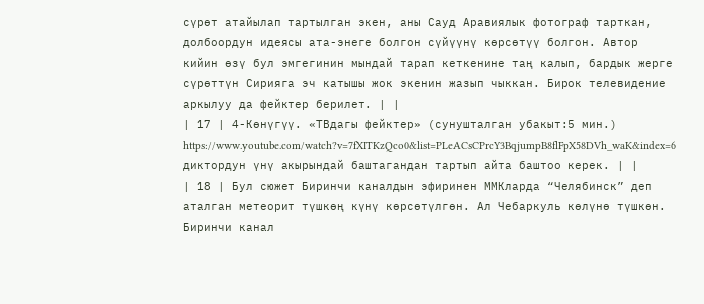сүрөт атайылап тартылган экен, аны Сауд Аравиялык фотограф тарткан, долбоордун идеясы ата-энеге болгон сүйүүнү көрсөтүү болгон. Автор кийин өзү бул эмгегинин мындай тарап кеткенине таң калып, бардык жерге сүрөттүн Сирияга эч катышы жок экенин жазып чыккан. Бирок телевидение аркылуу да фейктер берилет. | |
| 17 | 4-Көнүгүү. «ТВдагы фейктер» (сунушталган убакыт:5 мин.) https://www.youtube.com/watch?v=7fXITKzQco0&list=PLeACsCPrcY3BqjumpB8flFpX58DVh_waK&index=6 диктордун үнү акырындай баштагандан тартып айта баштоо керек. | |
| 18 | Бул сюжет Биринчи каналдын эфиринен ММКларда “Челябинск” деп аталган метеорит түшкөң күнү көрсөтүлгөн. Ал Чебаркуль көлүнө түшкөн. Биринчи канал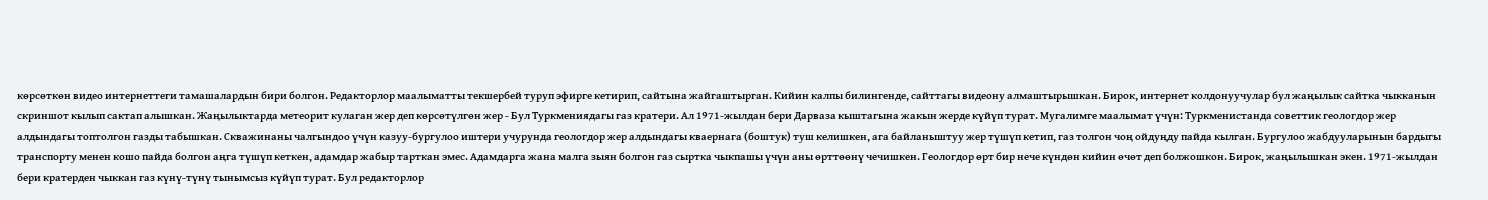көрсөткөн видео интернеттеги тамашалардын бири болгон. Редакторлор маалыматты текшербей туруп эфирге кетирип, сайтына жайгаштырган. Кийин калпы билингенде, сайттагы видеону алмаштырышкан. Бирок, интернет колдонуучулар бул жаңылык сайтка чыкканын скриншот кылып сактап алышкан. Жаңылыктарда метеорит кулаган жер деп көрсөтүлгөн жер - Бул Туркмениядагы газ кратери. Ал 1971-жылдан бери Дарваза кыштагына жакын жерде күйүп турат. Мугалимге маалымат үчүн: Туркменистанда советтик геологдор жер алдындагы топтолгон газды табышкан. Скважинаны чалгындоо үчүн казуу-бургулоо иштери учурунда геологдор жер алдындагы кваернага (боштук) туш келишкен, ага байланыштуу жер түшүп кетип, газ толгон чоң ойдуңду пайда кылган. Бургулоо жабдууларынын бардыгы транспорту менен кошо пайда болгон аңга түшүп кеткен, адамдар жабыр тарткан эмес. Адамдарга жана малга зыян болгон газ сыртка чыкпашы үчүн аны өрттөөнү чечишкен. Геологдор өрт бир нече күндөн кийин өчөт деп болжошкон. Бирок, жаңылышкан экен. 1971-жылдан бери кратерден чыккан газ күнү-түнү тынымсыз күйүп турат. Бул редакторлор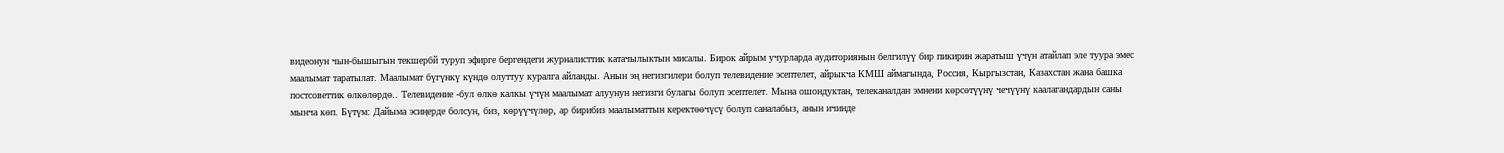видеонун чын-бышыгын текшербй туруп эфирге бергендеги журналисттик катачылыктын мисалы. Бирок айрым учурларда аудиториянын белгилүү бир пикирин жаратыш үчүн атайлап эле туура эмес маалымат таратылат. Маалымат бүгүнкү күндө олуттуу куралга айланды. Анын эң негизгилери болуп телевидение эсептелет, айрыкча КМШ аймагында, Россия, Кыргызстан, Казахстан жана башка постсоветтик өлкөлөрдө.. Телевидение -бул өлкө калкы үчүн маалымат алуунун негизги булагы болуп эсептелет. Мына ошондуктан, телеканалдан эмнени көрсөтүүнү чечүүнү каалагандардын саны мынча көп. Бүтүм: Дайыма эсиңерде болсун, биз, көрүүчүлөр, ар бирибиз маалыматтын керектөөчүсү болуп саналабыз, анын ичинде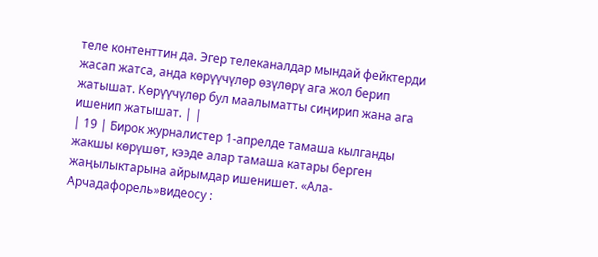теле контенттин да. Эгер телеканалдар мындай фейктерди жасап жатса, анда көрүүчүлөр өзүлөрү ага жол берип жатышат. Көрүүчүлөр бул маалыматты сиңирип жана ага ишенип жатышат. | |
| 19 | Бирок журналистер 1-апрелде тамаша кылганды жакшы көрүшөт, кээде алар тамаша катары берген жаңылыктарына айрымдар ишенишет. «Ала-Арчадафорель»видеосу :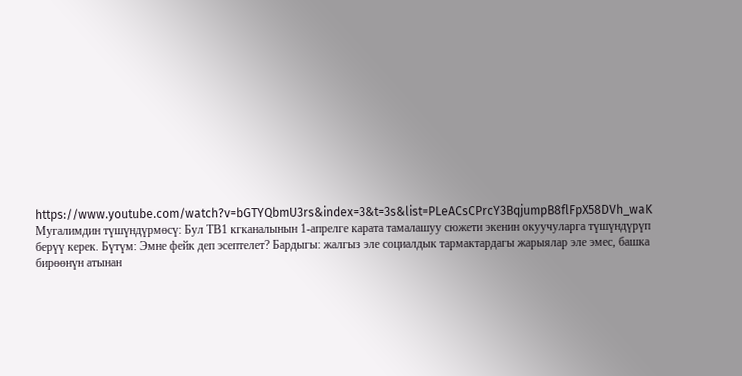https://www.youtube.com/watch?v=bGTYQbmU3rs&index=3&t=3s&list=PLeACsCPrcY3BqjumpB8flFpX58DVh_waK Мугалимдин түшүндүрмөсү: Бул ТВ1 кгканалынын 1-апрелге карата тамалашуу сюжети экенин окуучуларга түшүндүрүп берүү керек. Бүтүм: Эмне фейк деп эсептелет? Бардыгы: жалгыз эле социалдык тармактардагы жарыялар эле эмес, башка бирөөнүн атынан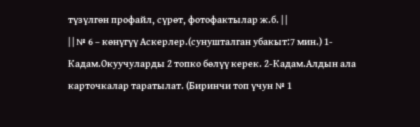түзүлгөн профайл, сүрөт, фотофактылар ж.б. | |
| | № 6 – көнүгүү Аскерлер.(сунушталган убакыт:7 мин.) 1-Кадам.Окуучуларды 2 топко бөлүү керек. 2-Кадам.Алдын ала карточкалар таратылат. (Биринчи топ үчун № 1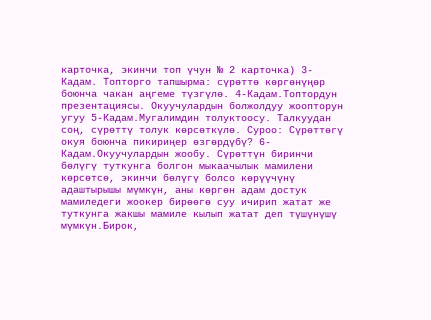карточка, экинчи топ үчун № 2 карточка) 3-Кадам. Топторго тапшырма: сүрөттө көргөнүңөр боюнча чакан аңгеме түзгүлө. 4-Кадам.Топтордун презентациясы. Окуучулардын болжолдуу жоопторун угуу 5-Кадам.Мугалимдин толуктоосу. Талкуудан соң, сүрөттү толук көрсөткүлө. Суроо: Сүрөттөгү окуя боюнча пикириңер өзгөрдүбү? 6-Кадам.Окуучулардын жообу. Сүрөттүн биринчи бөлүгү туткунга болгон мыкаачылык мамилени көрсөтсө, экинчи бөлүгү болсо көрүүчүнү адаштырышы мүмкүн, аны көргөн адам достук мамиледеги жоокер бирөөгө суу ичирип жатат же туткунга жакшы мамиле кылып жатат деп түшүнүшү мүмкүн.Бирок,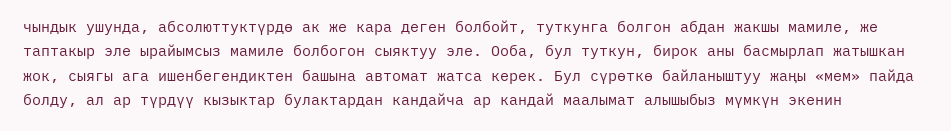чындык ушунда, абсолюттуктүрдө ак же кара деген болбойт, туткунга болгон абдан жакшы мамиле, же таптакыр эле ырайымсыз мамиле болбогон сыяктуу эле. Ооба, бул туткун, бирок аны басмырлап жатышкан жок, сыягы ага ишенбегендиктен башына автомат жатса керек. Бул сүрөткө байланыштуу жаңы «мем» пайда болду, ал ар түрдүү кызыктар булактардан кандайча ар кандай маалымат алышыбыз мүмкүн экенин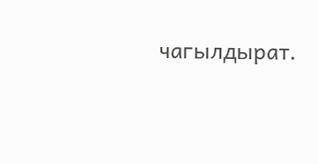чагылдырат.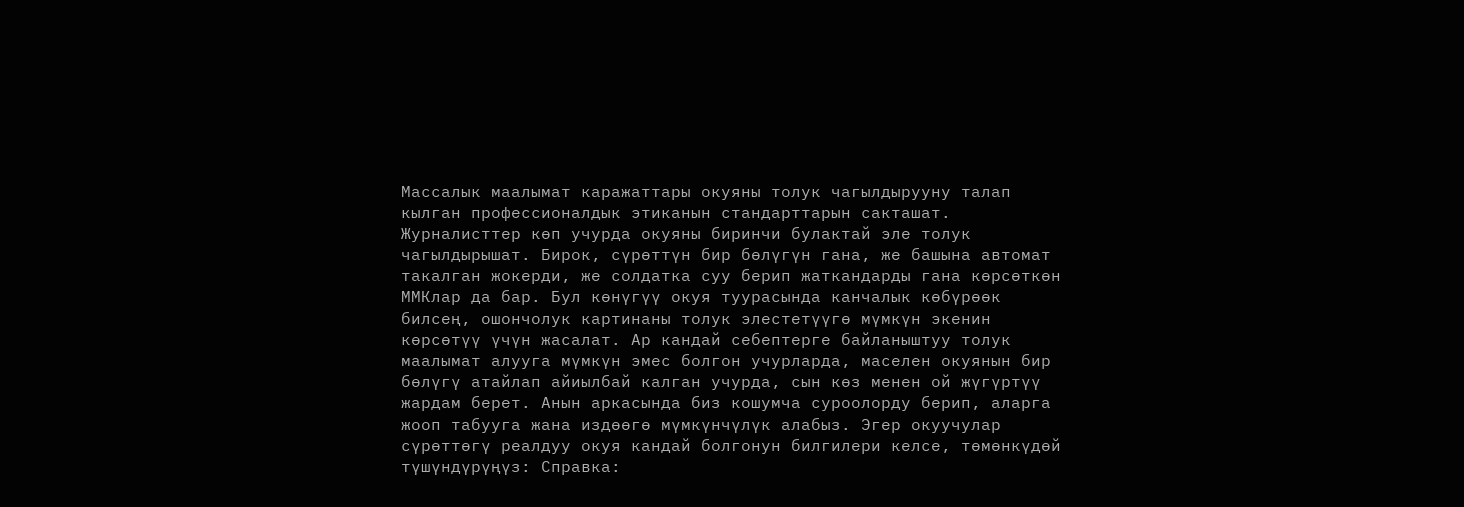Массалык маалымат каражаттары окуяны толук чагылдырууну талап кылган профессионалдык этиканын стандарттарын сакташат. Журналисттер көп учурда окуяны биринчи булактай эле толук чагылдырышат. Бирок, сүрөттүн бир бөлүгүн гана, же башына автомат такалган жокерди, же солдатка суу берип жаткандарды гана көрсөткөн ММКлар да бар. Бул көнүгүү окуя туурасында канчалык көбүрөөк билсең, ошончолук картинаны толук элестетүүгө мүмкүн экенин көрсөтүү үчүн жасалат. Ар кандай себептерге байланыштуу толук маалымат алууга мүмкүн эмес болгон учурларда, маселен окуянын бир бөлүгү атайлап айиылбай калган учурда, сын көз менен ой жүгүртүү жардам берет. Анын аркасында биз кошумча суроолорду берип, аларга жооп табууга жана издөөгө мүмкүнчүлүк алабыз. Эгер окуучулар сүрөттөгү реалдуу окуя кандай болгонун билгилери келсе, төмөнкүдөй түшүндүрүңүз: Справка: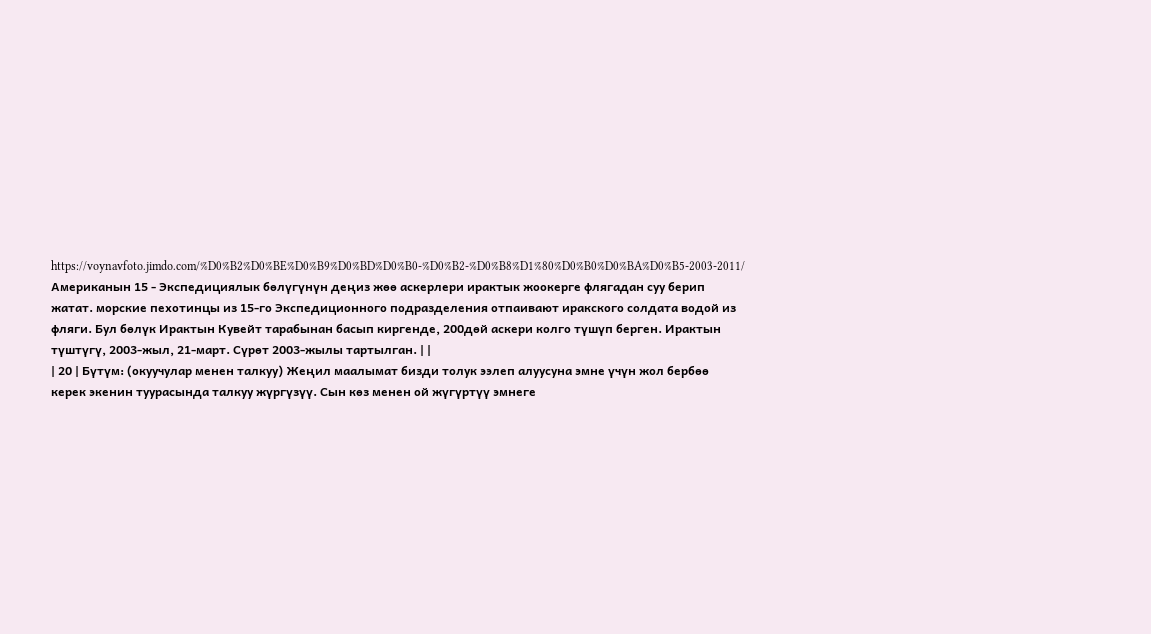https://voynavfoto.jimdo.com/%D0%B2%D0%BE%D0%B9%D0%BD%D0%B0-%D0%B2-%D0%B8%D1%80%D0%B0%D0%BA%D0%B5-2003-2011/ Американын 15 - Экспедициялык бөлүгүнүн деңиз жөө аскерлери ирактык жоокерге флягадан суу берип жатат. морские пехотинцы из 15-го Экспедиционного подразделения отпаивают иракского солдата водой из фляги. Бул бөлүк Ирактын Кувейт тарабынан басып киргенде, 200дөй аскери колго түшүп берген. Ирактын түштүгү, 2003-жыл, 21-март. Сүрөт 2003-жылы тартылган. | |
| 20 | Бүтүм: (окуучулар менен талкуу) Жеңил маалымат бизди толук ээлеп алуусуна эмне үчүн жол бербөө керек экенин туурасында талкуу жүргүзүү. Сын көз менен ой жүгүртүү эмнеге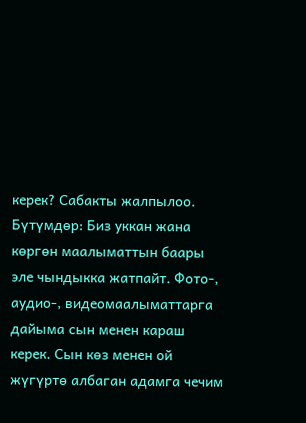керек? Сабакты жалпылоо. Бүтүмдөр: Биз уккан жана көргөн маалыматтын баары эле чындыкка жатпайт. Фото-, аудио-, видеомаалыматтарга дайыма сын менен караш керек. Сын көз менен ой жүгүртө албаган адамга чечим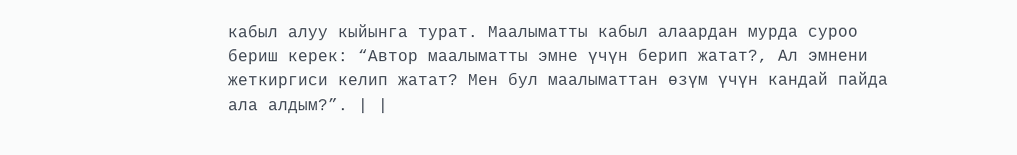кабыл алуу кыйынга турат. Маалыматты кабыл алаардан мурда суроо бериш керек: “Автор маалыматты эмне үчүн берип жатат?, Ал эмнени жеткиргиси келип жатат? Мен бул маалыматтан өзүм үчүн кандай пайда ала алдым?”. | |